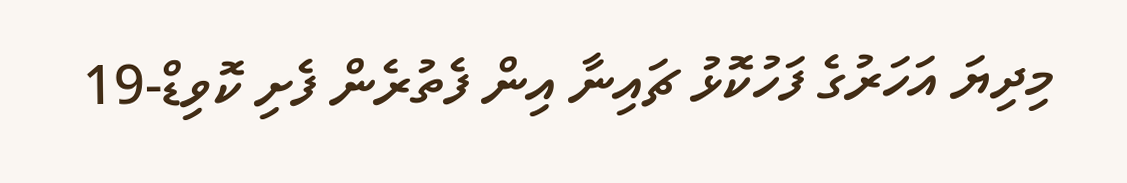މިދިޔަ އަހަރުގެ ފަހުކޮޅު ޗައިނާ އިން ފެތުރެން ފެށި ކޮވިޑް-19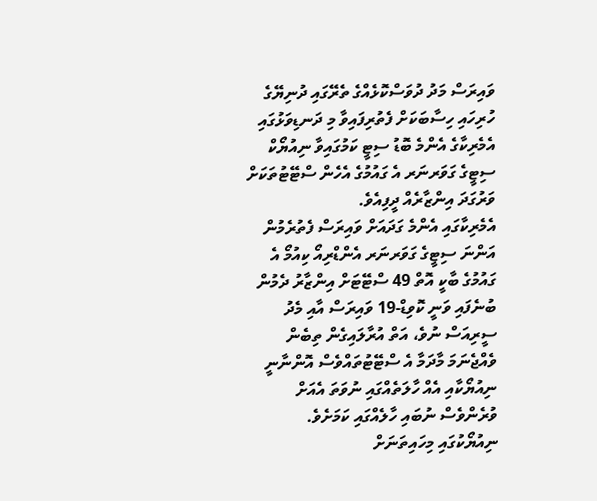ވައިރަސް މަދު ދުވަސްކޮޅެއްގެ ތެރޭގައި ދުނިޔޭގެ ހުރިހައި ހިސާބަކަށް ފެތުރިފައިވާ މި ދަނޑިވަޅުގައި އެމެރިކާގެ އެންމެ ބޮޑު ސިޓީ ކަމުގައިވާ ނިއުޔޯކް ސިޓީގެ ގަވަރނަރ އެ ގައުމުގެ އެހެން ސްޓޭޓުތަކަށް ވަރުގަދަ އިންޒާރެއް ދީފިއެވެ.
އެމެރިކާގައި އެންމެ ގަދައަށް ވައިރަސް ފެތުރެމުން އަންނަ ސިޓީގެ ގަވަރނަރ އެންޑްރިއޯ ކިއުމޯ އެ ގައުމުގެ ބާކީ އޮތް 49 ސްޓޭޓަށް އިންޒާރު ދެމުން ބުނެފައި ވަނީ ކޮވިޑް-19 ވައިރަސް އާއި މެދު ސީރިއަސް ނުވެ، އަތް އުރާލައިގެން ތިބެން ވެއްޖެނަމަ މާދަމާ އެ ސްޓޭޓުތައްވެސް އޮންނާނީ ނިއުޔޯކާއި އެއް ހާލަތެއްގައި ނުވަތަ އެއަށް ވުރެންވެސް ނުބައި ހާލެއްގައި ކަމަށެވެ.
ނިއުޔޯކުގައި މިހައިތަނަށް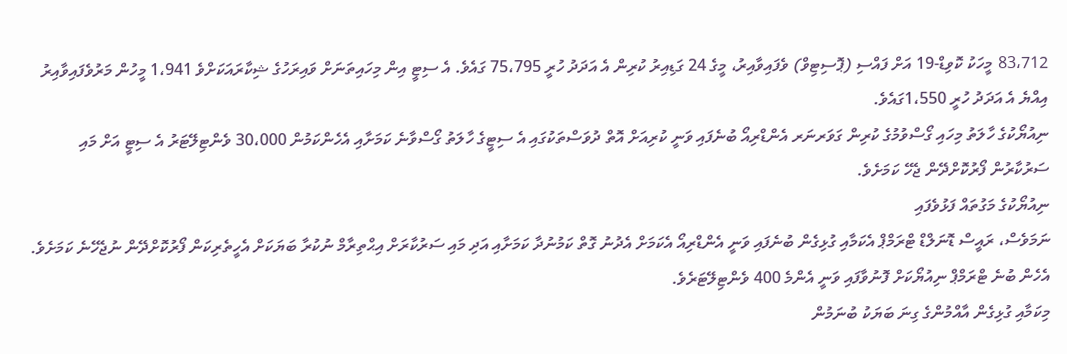83،712 މީހަކު ކޮވިޑް-19 އަށް ފައްސި (ޕޮސިޓިވް) ވެފައިވާއިރު، މީގެ 24 ގަޑިއިރު ކުރިން އެ އަދަދު ހުރީ 75،795 ގައެވެ. އެ ސިޓީ އިން މިހައިތަނަށް ވައިރަހުގެ ޝިކާރައަކަށްވެ 1،941 މީހުން މަރުވެފައިވާއިރު އިއްޔެ އެ އަދަދު ހުރީ 1،550ގައެވެ.
ނިއުޔޯކުގެ ހާލަތު މިހައި ގޯސްވުމުގެ ކުރިން ގަވަރނަރ އެންޑްރިއޯ ބުނެފައި ވަނީ ކުރިއަށް އޮތް ދުވަސްތަކުގައި އެ ސިޓީގެ ހާލަތު ގޯސްވާނެ ކަމަށާއި އެހެންކަމުން 30،000 ވެންޓިލޭޓަރު އެ ސިޓީ އަށް މައި ސަރުކާރުން ފޯރުކޮށްދޭން ޖެހޭ ކަމަށެވެ.
ނިއުޔޯކުގެ މަގުތައް ފަޅުވެފައި
ނަމަވެސް، ރައީސް ޑޮނަލްޑް ޓްރަމްޕް އެކަމާއި ގުޅިގެން ބުނެފައި ވަނީ އެންޑްރިއޯ އެކަމަށް އެދުނު ގޮތް ކަމުނުދާ ކަމަށާއި އަދި މައި ސަރުކާރަށް އިޙްތިރާމް ނުކުރާ ބަޔަކަށް އެހީތެރިކަން ފޯރުކޮށްދޭން ނުޖެހޭނެ ކަމަށެވެ. އެހެން ބުނެ ޓްރަމްޕް ނިއުޔޯކަށް ފޮނުވާފައި ވަނީ އެންމެ 400 ވެންޓިލޭޓަރެވެ.
މިކަމާއި ގުޅިގެން އާއްމުންގެ ގިނަ ބަޔަކު ބުނަމުން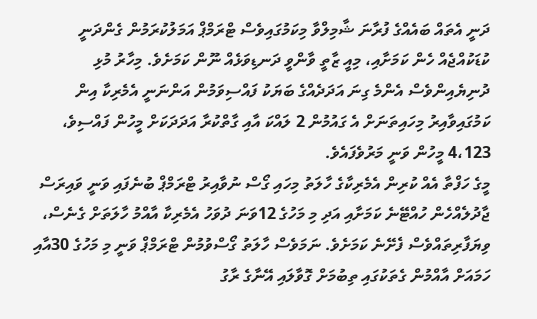ދަނީ އެތައް ބައެއްގެ ފުރާނަ ޝާމިލްވާ މިކަމުގައިވެސް ޓްރަމްޕް އަމަލުކުރަމުން ގެންދަނީ ކުޑަކުއްޖެއް ހެން ކަމަށާއި، މިއީ ޒާތީ ވާންވީ ދަނޑިވަޅެއް ނޫން ކަމަށެވެ. މިހާރު މުޅި ދުނިޔެއިންވެސް އެންމެ ގިނަ އަދަދެއްގެ ބަޔަކު ފައްސިވަމުން އަންނަނީ އެމެރިކާ އިން ކަމުގައިވާއިރު މިހައިތަނަށް އެ ގައުމުން 2 ލައްކަ އާއި ގާތްކުރާ އަދަދަކަށް މީހުން ފައްސިވެ، 4،123 މީހުން ވަނީ މަރުވެފައެވެ.
މީގެ ހަފްތާ އެއް ކުރިން އެމެރިކާގެ ހާލަތު މިހައި ގޯސް ނުވާއިރު ޓްރަމްޕް ބުނެފައި ވަނީ ވައިރަސް ޖާދުލެއްހެން ހުއްޓޭނެ ކަމަށާއި އަދި މި މަހުގެ 12ވަނަ ދުވަހު އެމެރިކާ އާއްމު ހާލަތަށް ގެނެސް، ވިޔަފާރިތައްވެސް ފެށޭނެ ކަމަށެވެ. ނަމަވެސް ހާލަތު ގޯސްވުމުން ޓްރަމްޕް ވަނީ މި މަހުގެ 30އާއި ހަމައަށް އާއްމުން ގެތަކުގައި ތިބުމަށް ގޮވާލައި އޭނާގެ ރާގު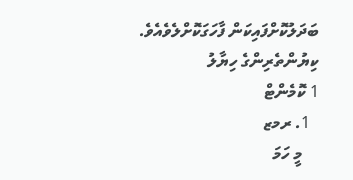ބަދަލުކޮށްފައިކަން ފާހަގަކޮށްލެވެއެވެ.
ކިޔުންތެރިންގެ ހިޔާލު
1 ކޮމެންޓް
  1. ރމޒ
    މީ ހަމަ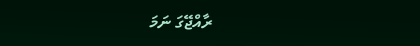ރާއްޖޭގަ ނަމަ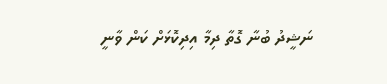ނަޝީދު ބުނާ ގޮތާ ދިމާ އިދިކޮޅަށް ކަން ވާނީ